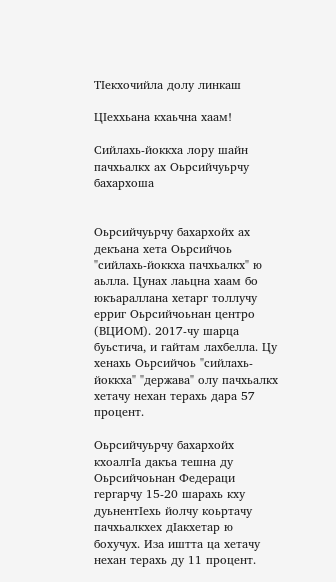ТIекхочийла долу линкаш

ЦIеххьана кхаьчна хаам!

Сийлахь-йоккха лору шайн пачхьалкх ах Оьрсийчуьрчу бахархоша


Оьрсийчуьрчу бахархойх ах декъана хета Оьрсийчоь "сийлахь-йоккха пачхьалкх" ю аьлла. Цунах лаьцна хаам бо юкъараллана хетарг толлучу ерриг Оьрсийчоьнан центро (ВЦИОМ). 2017-чу шарца буьстича, и гайтам лахбелла. Цу хенахь Оьрсийчоь "сийлахь-йоккха" "держава" олу пачхьалкх хетачу нехан терахь дара 57 процент.

Оьрсийчуьрчу бахархойх кхоалгIа дакъа тешна ду Оьрсийчоьнан Федераци гергарчу 15-20 шарахь кху дуьнентIехь йолчу коьртачу пачхьалкхех дIакхетар ю бохучух. Иза иштта ца хетачу нехан терахь ду 11 процент.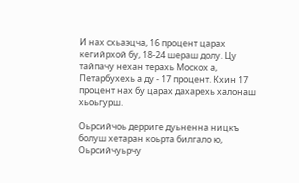И нах схьаэцча, 16 процент царах кегийрхой бу, 18-24 шераш долу. Цу тайпачу нехан терахь Москох а, Петарбухехь а ду - 17 процент. Кхин 17 процент нах бу царах дахарехь халонаш хьоьгурш.

Оьрсийчоь дерриге дуьненна ницкъ болуш хетаран коьрта билгало ю, Оьрсийчуьрчу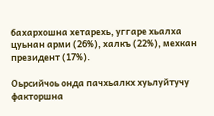бахархошна хетарехь, уггаре хьалха цуьнан арми (26%), халкъ (22%), мехкан президент (17%).

Оьрсийчоь онда пачхьалкх хуьлуйтучу факторшна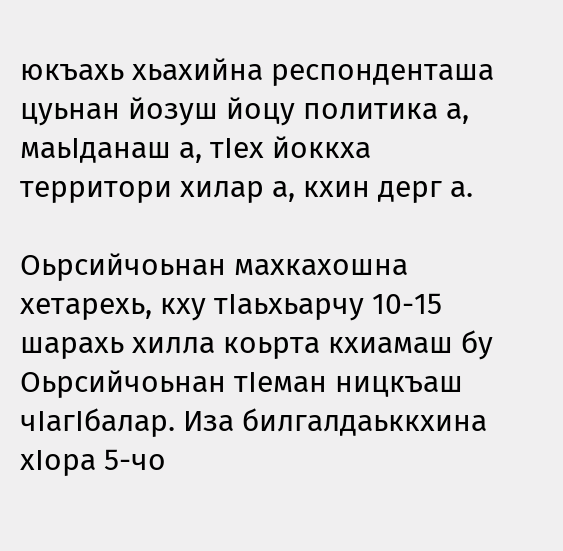юкъахь хьахийна респонденташа цуьнан йозуш йоцу политика а, маьIданаш а, тIех йоккха территори хилар а, кхин дерг а.

Оьрсийчоьнан махкахошна хетарехь, кху тIаьхьарчу 10-15 шарахь хилла коьрта кхиамаш бу Оьрсийчоьнан тIеман ницкъаш чIагIбалар. Иза билгалдаьккхина хIора 5-чо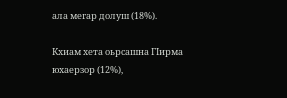ала мегар долуш (18%).

Кхиам хета оьрсашна ГIирма юхаерзор (12%),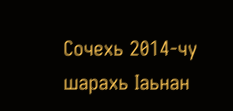Сочехь 2014-чу шарахь Iаьнан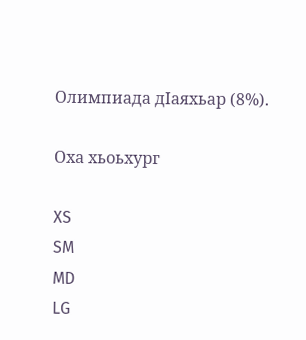Олимпиада дIаяхьар (8%).

Оха хьоьхург

XS
SM
MD
LG